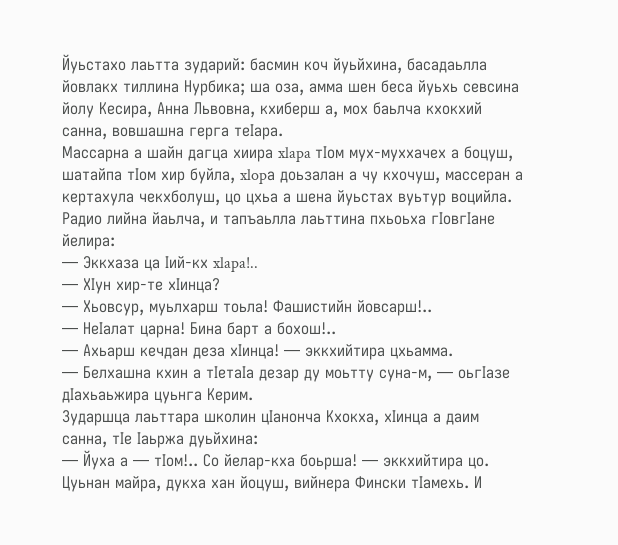Йуьстахо лаьтта зударий: басмин коч йуьйхина, басадаьлла йовлакх тиллина Нурбика; ша оза, амма шен беса йуьхь севсина йолу Кесира, Анна Львовна, кхиберш а, мох баьлча кхокхий санна, вовшашна герга теIара.
Массарна а шайн дагца хиира xlapa тIом мух-муххачех а боцуш, шатайпа тIом хир буйла, xlopа доьзалан а чу кхочуш, массеран а кертахула чекхболуш, цо цхьа а шена йуьстах вуьтур воцийла.
Радио лийна йаьлча, и тапъаьлла лаьттина пхьоьха гIовгIане йелира:
— Эккхаза ца Iий-кх xlapa!..
— ХIун хир-те хIинца?
— Хьовсур, муьлхарш тоьла! Фашистийн йовсарш!..
— НеIалат царна! Бина барт а бохош!..
— Ахьарш кечдан деза хIинца! — эккхийтира цхьамма.
— Белхашна кхин а тIетаIа дезар ду моьтту суна-м, — оьгIазе дIахьаьжира цуьнга Керим.
Зударшца лаьттара школин цIанонча Кхокха, хIинца а даим санна, тIе Iаьржа дуьйхина:
— Йуха а — тIом!.. Со йелар-кха боьрша! — эккхийтира цо.
Цуьнан майра, дукха хан йоцуш, вийнера Фински тIамехь. И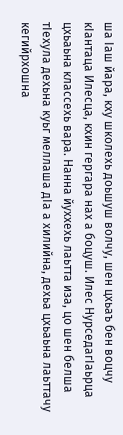ша Iаш йара, кху школехь доьшуш волчу, шен цхьаъ бен воцчу кIантаца Илесца, кхин гергара нах а боцуш. Илес НурседагIаьрца цхьаьна классехь вара. Нанна йуххехь лаьтта иза, цо шен белша тIехула дехьна куьг меллаша дIа а хилийна, дехьа цхьаьна лаьттачу кегийрхошна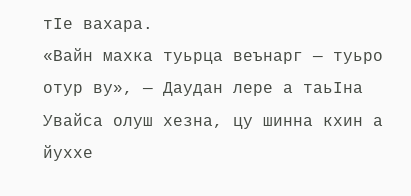тIе вахара.
«Вайн махка туьрца веънарг — туьро отур ву», — Даудан лере а таьIна Увайса олуш хезна, цу шинна кхин а йуххе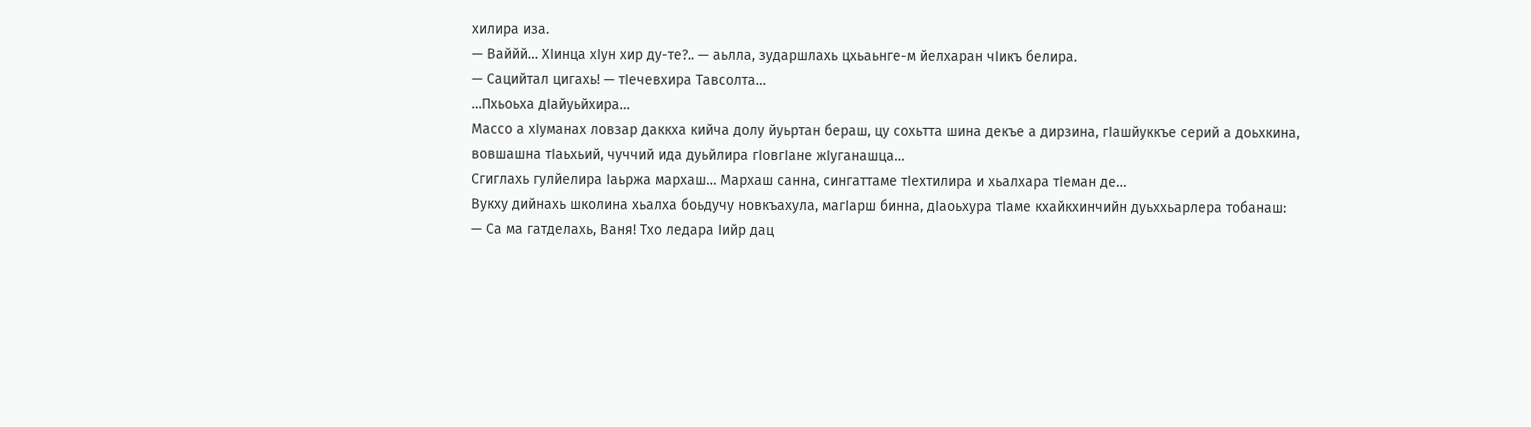хилира иза.
— Ваййй… ХIинца хIун хир ду-те?.. — аьлла, зударшлахь цхьаьнге-м йелхаран чIикъ белира.
— Сацийтал цигахь! — тIечевхира Тавсолта…
…Пхьоьха дIайуьйхира…
Массо а хIуманах ловзар даккха кийча долу йуьртан бераш, цу сохьтта шина декъе а дирзина, гIашйуккъе серий а доьхкина, вовшашна тIаьхьий, чуччий ида дуьйлира гIовгIане жIуганашца…
Сгиглахь гулйелира Iаьржа мархаш… Мархаш санна, сингаттаме тIехтилира и хьалхара тIеман де…
Вукху дийнахь школина хьалха боьдучу новкъахула, магIарш бинна, дIаоьхура тIаме кхайкхинчийн дуьххьарлера тобанаш:
— Са ма гатделахь, Ваня! Тхо ледара Iийр дац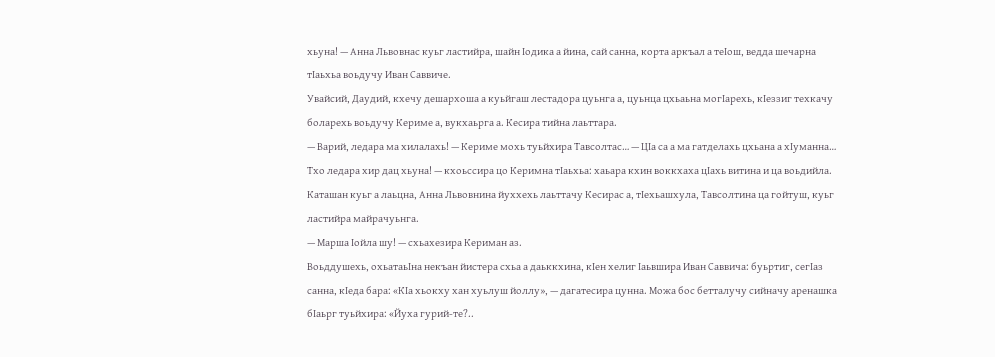хьуна! — Анна Львовнас куьг ластийра, шайн Iодика а йина, сай санна, корта аркъал а теIош, ведда шечарна тIаьхьа воьдучу Иван Саввиче.
Увайсий, Даудий, кхечу дешархоша а куьйгаш лестадора цуьнга а, цуьнца цхьаьна могIарехь, кIеззиг техкачу боларехь воьдучу Кериме а, вукхаьрга а. Кесира тийна лаьттара.
— Варий, ледара ма хилалахь! — Кериме мохь туьйхира Тавсолтас… — ЦIа са а ма гатделахь цхьана а хIуманна… Тхо ледара хир дац хьуна! — кхоьссира цо Керимна тIаьхьа: хаьара кхин воккхаха цIахь витина и ца воьдийла.
Каташан куьг а лаьцна, Анна Львовнина йуххехь лаьттачу Кесирас а, тIехьашхула, Тавсолтина ца гойтуш, куьг ластийра майрачуьнга.
— Марша Iойла шу! — схьахезира Кериман аз.
Воьддушехь, охьатаьIна некъан йистера схьа а даьккхина, кIен хелиг Iаьвшира Иван Саввича: буьртиг, сегIаз санна, кIеда бара: «КIа хьокху хан хуьлуш йоллу», — дагатесира цунна. Можа бос бетталучу сийначу аренашка бIаьрг туьйхира: «Йуха гурий-те?..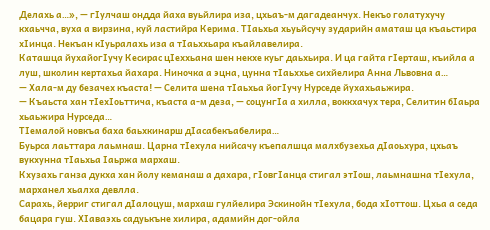Делахь а…», — гIулчаш ондда йаха вуьйлира иза, цхьаъ-м дагадеанчух. Некъо голатухучу кхаьчча, вуха а вирзина, куй ластийра Керима. ТIаьхьа хьуьйсучу зударийн аматаш ца къаьстира хIинца. Некъан кIуьралахь иза а тIаьххьара къайлавелира.
Каташца йухайогIучу Кесирас цIеххьана шен некхе куьг даьхьира. И ца гайта гIерташ, къийла а луш, школин кертахьа йахара. Ниночка а эцна, цунна тIаьххье сихйелира Анна Львовна а…
— Хала-м ду безачех къаста! — Селита шена тIаьхьа йогIучу Нурседе йухахьаьжира.
— Къаьста хан тIехIоьттича, къаста а-м деза, — соцунгIа а хилла, воккхачух тера, Селитин бIаьра хьаьжира Нурседа…
ТIемалой новкъа баха баьхкинарш дIасабекъабелира…
Буьрса лаьттара лаьмнаш. Царна тIехула нийсачу къепалшца малхбузехьа дIаоьхура, цхьаъ вукхунна тIаьхьа Iаьржа мархаш.
Кхузахь ганза дукха хан йолу кеманаш а дахара, гIовгIанца стигал этIош, лаьмнашна тIехула, марханел хьалха девлла.
Сарахь, йерриг стигал дIалоцуш, мархаш гулйелира Эскинойн тIехула, бода xIоттош. Цхьа а седа бацара гуш. ХIаваэхь садуькъне хилира, адамийн дог-ойла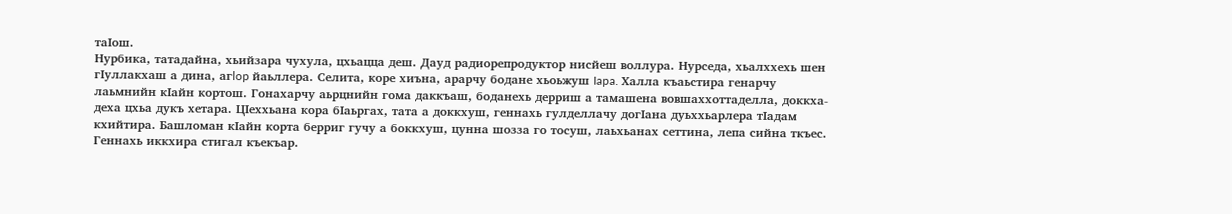таIош.
Нурбика, татадайна, хьийзара чухула, цхьацца деш. Дауд радиорепродуктор нисйеш воллура. Нурседа, хьалххехь шен гIуллакхаш а дина, aгlop йаьллера. Селита, коре хиъна, арарчу бодане хьоьжуш Iapa. Халла къаьстира генарчу лаьмнийн кIайн кортош. Гонахарчу аьрцнийн гома даккъаш, боданехь дерриш а тамашена вовшаххоттаделла, доккха-деха цхьа дукъ хетара. ЦIеххьана кора бIаьргах, тата а доккхуш, геннахь гулделлачу догIана дуьххьарлера тIадам кхийтира. Башломан кIайн корта берриг гучу а боккхуш, цунна шозза го тосуш, лаьхьанах сеттина, лепа сийна ткъес. Геннахь иккхира стигал къекъар.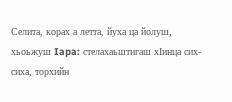Селита, корах а летта, йуха ца йолуш, хьоьжуш Iapa: стелахаьштигаш хIинца сих-сиха, торхийн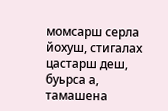момсарш серла йохуш, стигалах цастарш деш, буьрса а, тамашена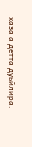хаза а детта дуьйлира.